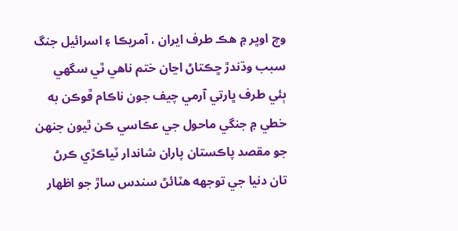وچ اوڀر ۾ ھڪ طرف ايران ، آمريڪا ۽ اسرائيل جنگ سبب وڌندڙ ڇڪتاڻ اڃان ختم ناھي ٿي سگھي ٻئي طرف ڀارتي آرمي چيف جون ناڪام ڦوڪن به خطي ۾ جنگي ماحول جي عڪاسي ڪن ٿيون جنھن جو مقصد پاڪستان پاران شاندار ٽياڪڙي ڪرڻ تان دنيا جي توجهه ھٽائڻ سندس ساڙ جو اظھار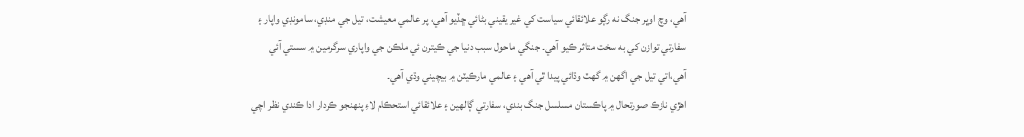آھي، وچ اوڀر جنگ نه رڳو علائقائي سياست کي غير يقيني بڻائي ڇڏيو آهي، پر عالمي معيشت، تيل جي منڊي، سامونڊي واپار ۽ سفارتي توازن کي به سخت متاثر ڪيو آهي۔ جنگي ماحول سبب دنيا جي ڪيترن ئي ملڪن جي واپاري سرگرمين ۾ سستي آئي آهي،اتي تيل جي اگهن ۾ گھٽ وڌائي پيدا ٿي آهي ۽ عالمي مارڪيٽن ۾ بيچيني وڌي آهي۔
اهڙي نازڪ صورتحال ۾ پاڪستان مسلسل جنگ بندي، سفارتي ڳالهين ۽ علائقائي استحڪام لاءِ پنهنجو ڪردار ادا ڪندي نظر اچي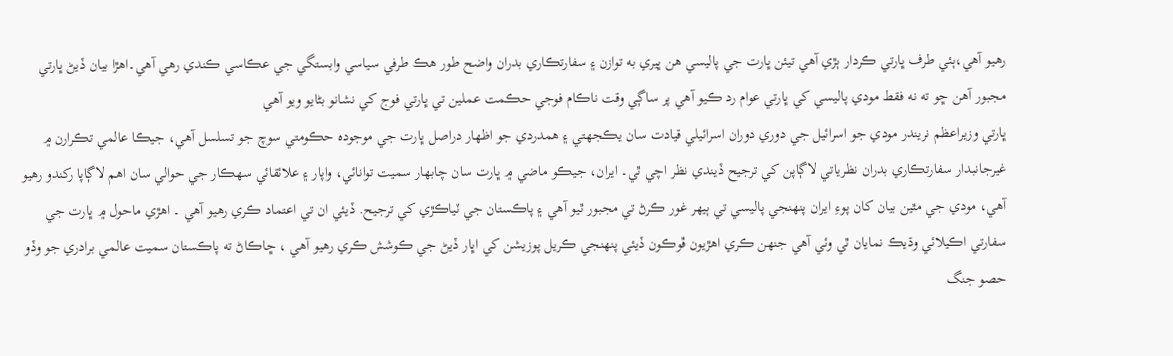رهيو آهي،ٻئي طرف ڀارتي ڪردار ٻڙي آھي تيئن ڀارت جي پاليسي هن ڀيري به توازن ۽ سفارتڪاري بدران واضح طور هڪ طرفي سياسي وابستگي جي عڪاسي ڪندي رهي آهي۔اھڙا بيان ڏيڻ ڀارتي مجبور آھن ڇو ته نه فقط مودي پاليسي کي ڀارتي عوام رد ڪيو آھي پر ساڳي وقت ناڪام فوجي حڪمت عملين تي ڀارتي فوج کي نشانو بڻايو ويو آھي
ڀارتي وزيراعظم نريندر مودي جو اسرائيل جي دوري دوران اسرائيلي قيادت سان يڪجهتي ۽ همدردي جو اظهار دراصل ڀارت جي موجوده حڪومتي سوچ جو تسلسل آهي، جيڪا عالمي تڪرارن ۾ غيرجانبدار سفارتڪاري بدران نظرياتي لاڳاپن کي ترجيح ڏيندي نظر اچي ٿي۔ ايران، جيڪو ماضي ۾ ڀارت سان چابھار سميت توانائي، واپار ۽ علائقائي سهڪار جي حوالي سان اهم لاڳاپا رکندو رهيو آهي، مودي جي مٿين بيان کان پوءِ ايران پنهنجي پاليسي تي ٻيهر غور ڪرڻ تي مجبور ٿيو آھي ۽ پاڪستان جي ٽياڪڙي کي ترجيح. ڏيئي ان تي اعتماد ڪري رھيو آھي ۔ اهڙي ماحول ۾ ڀارت جي سفارتي اڪيلائي وڌيڪ نمايان ٿي وئي آھي جنھن ڪري اھڙيون ڦوڪون ڏيئي پنھنجي ڪريل پوزيشن کي اڀار ڏيڻ جي ڪوشش ڪري رھيو آھي ، ڇاڪاڻ ته پاڪستان سميت عالمي برادري جو وڏو حصو جنگ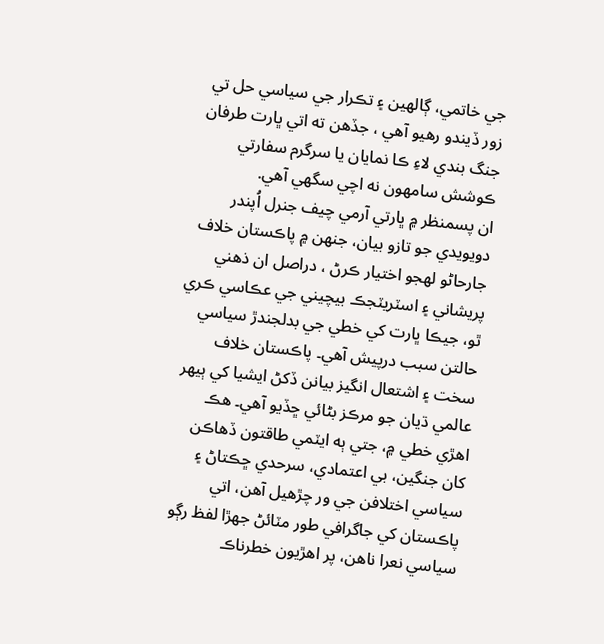جي خاتمي، ڳالهين ۽ تڪرار جي سياسي حل تي زور ڏيندو رهيو آھي ، جڏهن ته اتي ڀارت طرفان جنگ بندي لاءِ ڪا نمايان يا سرگرم سفارتي ڪوشش سامهون نه اچي سگهي آھي.
ان پسمنظر ۾ ڀارتي آرمي چيف جنرل اُپندر دويويدي جو تازو بيان، جنهن ۾ پاڪستان خلاف جارحاڻو لهجو اختيار ڪرڻ ، دراصل ان ذهني پريشاني ۽ اسٽريٽجڪ بيچيني جي عڪاسي ڪري ٿو، جيڪا ڀارت کي خطي جي بدلجندڙ سياسي حالتن سبب درپيش آهي۔ پاڪستان خلاف سخت ۽ اشتعال انگيز بيانن ڏکڻ ايشيا کي ٻيهر عالمي ڌيان جو مرڪز بڻائي ڇڏيو آهي۔ هڪ اهڙي خطي ۾، جتي ٻه ايٽمي طاقتون ڏهاڪن کان جنگين، بي اعتمادي، سرحدي ڇڪتاڻ ۽ سياسي اختلافن جي ور چڙهيل آهن، اتي پاڪستان کي جاگرافي طور مٽائڻ جهڙا لفظ رڳو سياسي نعرا ناهن، پر اهڙيون خطرناڪ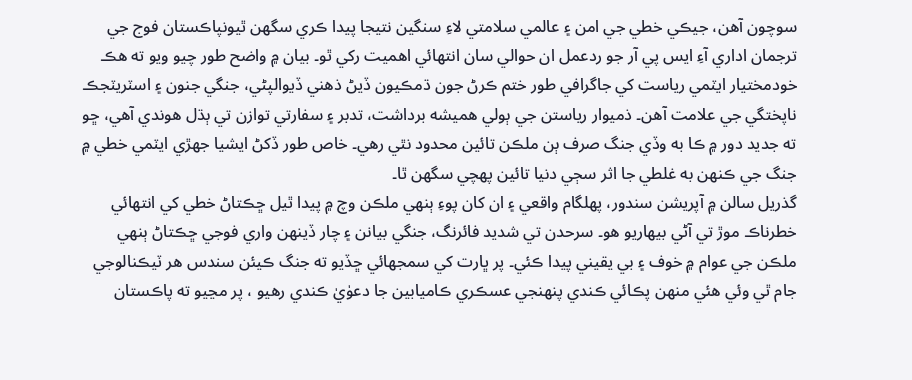سوچون آهن، جيڪي خطي جي امن ۽ عالمي سلامتي لاءِ سنگين نتيجا پيدا ڪري سگهن ٿيونپاڪستان فوج جي ترجمان اداري آءِ ايس پي آر جو ردعمل ان حوالي سان انتهائي اهميت رکي ٿو۔ بيان ۾ واضح طور چيو ويو ته هڪ خودمختيار ايٽمي رياست کي جاگرافي طور ختم ڪرڻ جون ڌمڪيون ڏيڻ ذهني ڏيوالپڻي، جنگي جنون ۽ اسٽريٽجڪ ناپختگي جي علامت آهن۔ ذميوار رياستن جي ٻولي هميشه برداشت، تدبر ۽ سفارتي توازن تي ٻڌل هوندي آهي، ڇو ته جديد دور ۾ ڪا به وڏي جنگ صرف ٻن ملڪن تائين محدود نٿي رهي۔ خاص طور ڏکڻ ايشيا جهڙي ايٽمي خطي ۾ جنگ جي ڪنهن به غلطي جا اثر سڄي دنيا تائين پهچي سگهن ٿا۔
گذريل سالن ۾ آپريشن سندور، پهلگام واقعي ۽ ان کان پوءِ ٻنهي ملڪن وچ ۾ پيدا ٿيل ڇڪتاڻ خطي کي انتهائي خطرناڪ موڙ تي آڻي بيهاريو هو۔ سرحدن تي شديد فائرنگ، جنگي بيانن ۽ چار ڏينهن واري فوجي ڇڪتاڻ ٻنهي ملڪن جي عوام ۾ خوف ۽ بي يقيني پيدا ڪئي۔ پر ڀارت کي سمجھائي ڇڏيو ته جنگ ڪيئن سندس ھر ٽيڪنالوجي جام ٿي وئي ھئي منھن پڪائي ڪندي پنھنجي عسڪري ڪاميابين جا دعوٰيٰ ڪندي رھيو ، پر مڃيو ته پاڪستان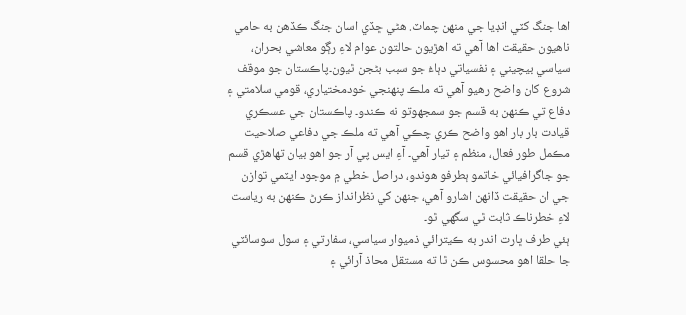اھا جنگ کٽي انڊيا جي منھن چماٽ. ھڻي ڇڏي اسان جنگ ڪڏھن به حامي ناھيون حقيقت اها آهي ته اهڙيون حالتون عوام لاءِ رڳو معاشي بحران، سياسي بيچيني ۽ نفسياتي دٻاءُ جو سبب بڻجن ٿيون۔پاڪستان جو موقف شروع کان واضح رهيو آهي ته ملڪ پنهنجي خودمختياري، قومي سلامتي ۽ دفاع تي ڪنهن به قسم جو سمجهوتو نه ڪندو۔ پاڪستان جي عسڪري قيادت بار بار اهو واضح ڪري چڪي آهي ته ملڪ جي دفاعي صلاحيت مڪمل طور فعال، منظم ۽ تيار آهي۔ آءِ ايس پي آر جو اهو بيان تهاهڙي قسم جو جاگرافيائي خاتمو ٻطرفو هوندو، دراصل خطي ۾ موجود ايٽمي توازن جي ان حقيقت ڏانهن اشارو آهي، جنهن کي نظرانداز ڪرڻ ڪنهن به رياست لاءِ خطرناڪ ثابت ٿي سگهي ٿو۔
ٻئي طرف ڀارت اندر به ڪيترائي ذميوار سياسي، سفارتي ۽ سول سوسائٽي جا حلقا اهو محسوس ڪن ٿا ته مستقل محاذ آرائي ۽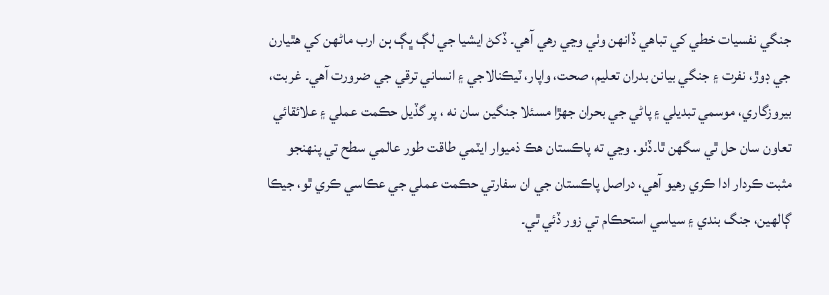جنگي نفسيات خطي کي تباهي ڏانهن وٺي وڃي رهي آهي۔ ڏکڻ ايشيا جي لڳ ڀڳ ٻن ارب ماڻهن کي هٿيارن جي ڊوڙ، نفرت ۽ جنگي بيانن بدران تعليم، صحت، واپار، ٽيڪنالاجي ۽ انساني ترقي جي ضرورت آهي۔ غربت، بيروزگاري، موسمي تبديلي ۽ پاڻي جي بحران جهڙا مسئلا جنگين سان نه ، پر گڏيل حڪمت عملي ۽ علائقائي تعاون سان حل ٿي سگهن ٿا۔ڏٺو. وڃي ته پاڪستان هڪ ذميوار ايٽمي طاقت طور عالمي سطح تي پنهنجو مثبت ڪردار ادا ڪري رهيو آهي، دراصل پاڪستان جي ان سفارتي حڪمت عملي جي عڪاسي ڪري ٿو، جيڪا ڳالهين، جنگ بندي ۽ سياسي استحڪام تي زور ڏئي ٿي۔